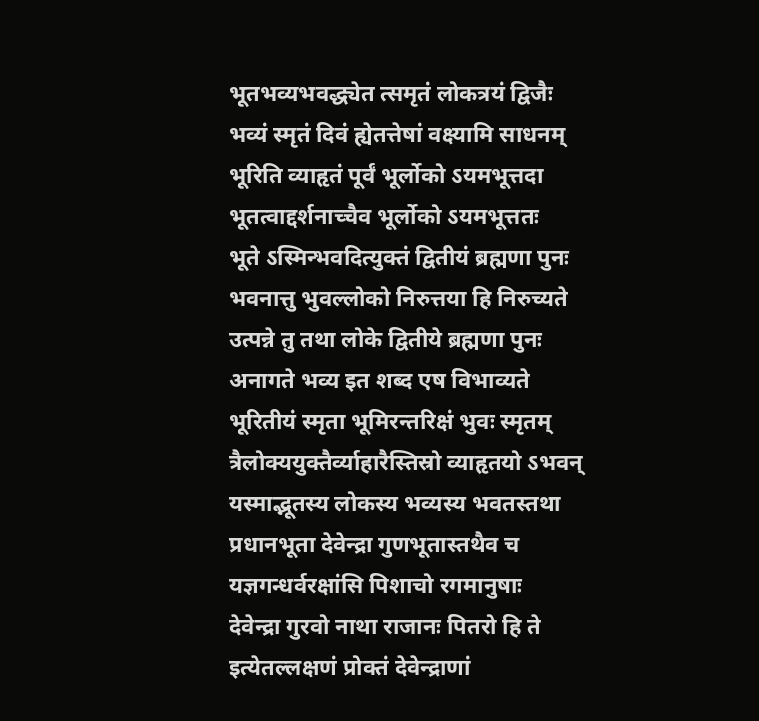भूतभव्यभवद्ध्येत त्समृतं लोकत्रयं द्विजैः
भव्यं स्मृतं दिवं ह्येतत्तेषां वक्ष्यामि साधनम्
भूरिति व्याहृतं पूर्वं भूर्लोको ऽयमभूत्तदा
भूतत्वाद्दर्शनाच्चैव भूर्लोको ऽयमभूत्ततः
भूते ऽस्मिन्भवदित्युक्तं द्वितीयं ब्रह्मणा पुनः
भवनात्तु भुवल्लोको निरुत्तया हि निरुच्यते
उत्पन्ने तु तथा लोके द्वितीये ब्रह्मणा पुनः
अनागते भव्य इत शब्द एष विभाव्यते
भूरितीयं स्मृता भूमिरन्तरिक्षं भुवः स्मृतम्
त्रैलोक्ययुक्तैर्व्याहारैस्तिस्रो व्याहृतयो ऽभवन्
यस्माद्भूतस्य लोकस्य भव्यस्य भवतस्तथा
प्रधानभूता देवेन्द्रा गुणभूतास्तथैव च
यज्ञगन्धर्वरक्षांसि पिशाचो रगमानुषाः
देवेन्द्रा गुरवो नाथा राजानः पितरो हि ते
इत्येतल्लक्षणं प्रोक्तं देवेन्द्राणां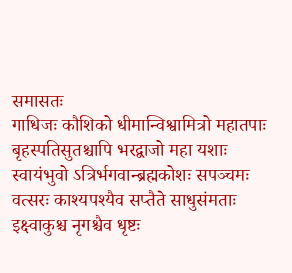समासतः
गाधिजः कौशिको धीमान्विश्वामित्रो महातपाः
बृहस्पतिसुतश्चापि भरद्वाजो महा यशाः
स्वायंभुवो ऽत्रिर्भगवान्ब्रह्मकोशः सपञ्चमः
वत्सरः काश्यपश्यैव सप्तैते साधुसंमताः
इक्ष्वाकुश्च नृगश्चैव धृष्टः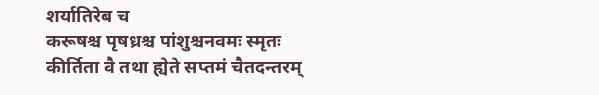शर्यातिरेब च
करूषश्च पृषध्रश्च पांशुश्चनवमः स्मृतः
कीर्तिता वै तथा ह्येते सप्तमं चैतदन्तरम्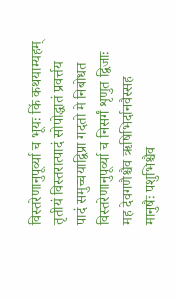विस्तरेणानुपूर्व्या च भूयः किं कथयाम्यहम्
तृतीयं विस्तरात्पादं सोपोद्धातं प्रवर्त्तय
पादं समुच्चयाद्विप्रा गदतो मे निबोधत
विस्तरेणानुपूर्व्या च निसर्गं शृणुत द्विजाः
मह देवगणैश्चैव ऋषिभिर्दानवैस्सह
मानुषैः पशुभिश्चैव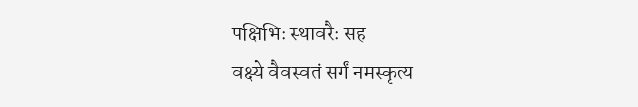पक्षिभिः स्थावरैः सह
वक्ष्ये वैवस्वतं सर्गं नमस्कृत्य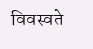विवस्वते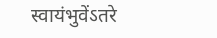स्वायंभुवेंऽतरे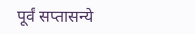पूर्वं सप्तासन्ये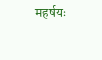महर्षयः